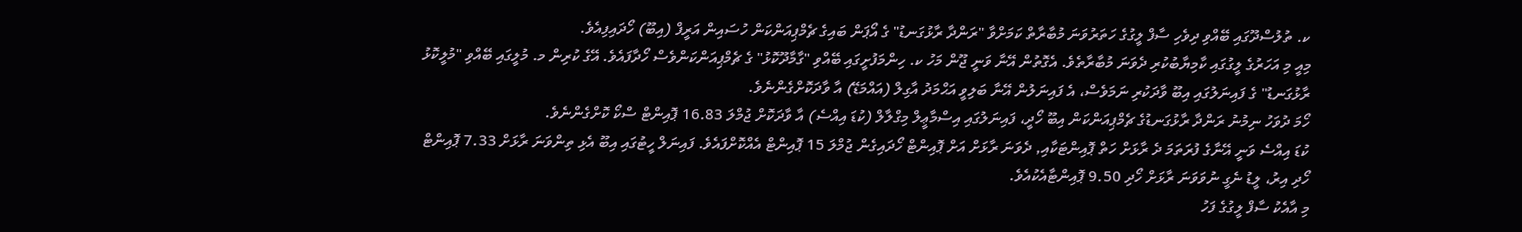ކ. ތުލުސްދޫގައި ބޭއްވި ދިވެހި ސާފް ލީގުގެ ހަތަރުވަނަ މުބާރާތް ކަމަށްވާ "ރަންދާ ރާޅުގަނޑު" ގެ އޯޕަން ބައިގެ ޗެމްޕިއަންކަން ހުސައިން އަރީފް (އިބޫ) ހޯދައިފިއެވެ.
މިއީ މި އަހަރުގެ ލީގުގައި ކާމިޔާބުކުރި ދެވަނަ މުބާރާތެވެ. އެގޮތުން އޭނާ ވަނީ ޖޫން މަހު ކ. ހިންމަފުށީގައި ބޭއްވި "ގާމާދޫކޮޅު" ގެ ޗެމްޕިއަންކަންވެސް ހޯދާފައެވެ. އޭގެ ކުރިން މ. މުލީގައި ބޭއްވި "މުލީކޮޅު ރާޅުގަނޑު" ގެ ފައިނަލުގައި އިބޫ ވާދަކުރި ނަމަވެސް، އެ ފައިނަލުން އޭނާ ބަލިވީ އަޙްމަދު އާގިލް (އައްމަޑޭ) އާ ވާދަކޮށްގެންނެވެ.
ހޯމަ ދުވަހު ނިމުނު ރަންދާ ރާޅުގަނޑުގެ ޗެމްޕިއަންކަން އިބޫ ހޯދީ، ފައިނަލުގައި އިސްމާޢީލް މިގްލާލް (ކުޑަ އިއްސެ) އާ ވާދަކޮށް ޖުމްލަ 16.83 ޕޮއިންޓް ސްކޯ ކޮށްގެންނެވެ.
ކުޑަ އިއްސެ ވަނީ އޭނާގެ ފުރަތަމަ ދެ ރާޅަށް ހަތް ޕޮއިންޓަކާއި, ދެވަނަ ރާޅަށް އަށް ޕޮއިންޓް ހޯދައިގެން ޖުމްލަ 15 ޕޮއިންޓް އެއްކޮށްފައެވެ. ފައިނަލް ހީޓުގައި އިބޫ އެޅި ތިންވަނަ ރާޅަށް 7.33 ޕޮއިންޓް ހޯދި އިރު، ލީޑު ނެގީ ނުވަވަނަ ރާޅަށް ހޯދި 9.50 ޕޮއިންޓާއެކުއެވެ.
މި އާއެކު ސާފް ލީގުގެ ފަހު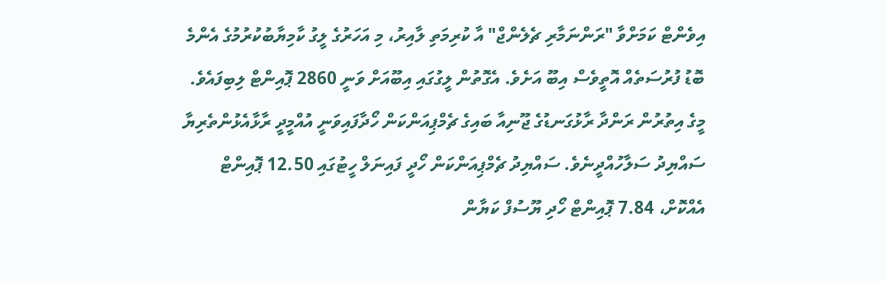އިވެންޓް ކަމަށްވާ "ރަންނަމާރި ޗެލެންޖް" އާ ކުރިމަތި ލާއިރު، މި އަހަރުގެ ލީގު ކާމިޔާބުކުރުމުގެ އެންމެ ބޮޑު ފުރުސަތެއް އޮތީވެސް އިބޫ އަށެވެ. އެގޮތުން ލީގުގައި އިބޫއަށް ވަނީ 2860 ޕޮއިންޓް ލިބިފައެވެ.
މީގެ އިތުރުން ރަންދާ ރާޅުގަނޑުގެ ޖޫނިއާ ބައިގެ ޗެމްޕިއަންކަން ހޯދާފައިވަނީ އުއްމީދީ ރާޅާއެޅުންތެރިޔާ ސައްޔިދު ސަލާހުއްދީނެވެ. ސައްޔިދު ޗެމްޕިއަންކަން ހޯދީ ފައިނަލް ހީޓުގައި 12.50 ޕޮއިންޓް އެއްކޮށް، 7.84 ޕޮއިންޓް ހޯދި ޔޫސުފް ކަޔާން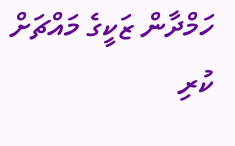ހަމްދާން ޒަކީގެ މައްޗަށް ކުރި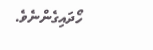ހޯދައިގެންނެވެ.